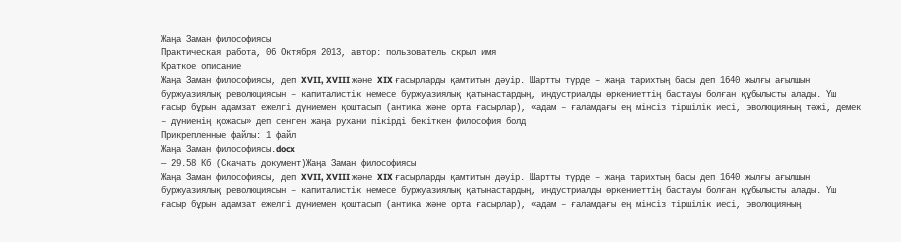Жаңа Заман философиясы
Практическая работа, 06 Октября 2013, автор: пользователь скрыл имя
Краткое описание
Жаңа Заман философиясы, деп XVII, XVIII және XIX ғасырларды қамтитын дәуір. Шартты түрде – жаңа тарихтың басы деп 1640 жылғы ағылшын буржуазиялық революциясын – капиталистік немесе буржуазиялық қатынастардың, индустриалды өркениеттің бастауы болған құбылысты алады. Үш ғасыр бұрын адамзат ежелгі дүниемен қоштасып (антика және орта ғасырлар), «адам – ғаламдағы ең мінсіз тіршілік иесі, эволюцияның тәжі, демек – дүниенің қожасы» деп сенген жаңа рухани пікірді бекіткен философия болд
Прикрепленные файлы: 1 файл
Жаңа Заман философиясы.docx
— 29.58 Кб (Скачать документ)Жаңа Заман философиясы
Жаңа Заман философиясы, деп XVII, XVIII және XIX ғасырларды қамтитын дәуір. Шартты түрде – жаңа тарихтың басы деп 1640 жылғы ағылшын буржуазиялық революциясын – капиталистік немесе буржуазиялық қатынастардың, индустриалды өркениеттің бастауы болған құбылысты алады. Үш ғасыр бұрын адамзат ежелгі дүниемен қоштасып (антика және орта ғасырлар), «адам – ғаламдағы ең мінсіз тіршілік иесі, эволюцияның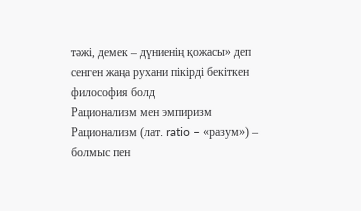тәжі, демек – дүниенің қожасы» деп сенген жаңа рухани пікірді бекіткен философия болд
Рационализм мен эмпиризм
Рационализм (лат. ratio – «разум») – болмыс пен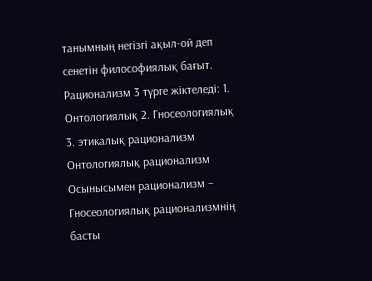танымның негізгі ақыл-ой деп сенетін философиялық бағыт. Рационализм 3 түрге жіктеледі: 1. Онтологиялық 2. Гносеологиялық 3. этикалық рационализм
Онтологиялық рационализм
Осынысымен рационализм –
Гносеологиялық рационализмнің басты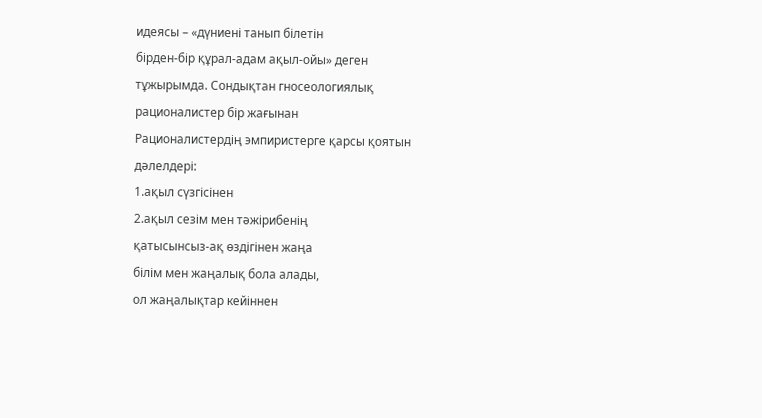идеясы – «дүниені танып білетін
бірден-бір құрал-адам ақыл-ойы» деген
тұжырымда. Сондықтан гносеологиялық
рационалистер бір жағынан
Рационалистердің эмпиристерге қарсы қоятын дәлелдері:
1.ақыл сүзгісінен
2.ақыл сезім мен тәжірибенің
қатысынсыз-ақ өздігінен жаңа
білім мен жаңалық бола алады,
ол жаңалықтар кейіннен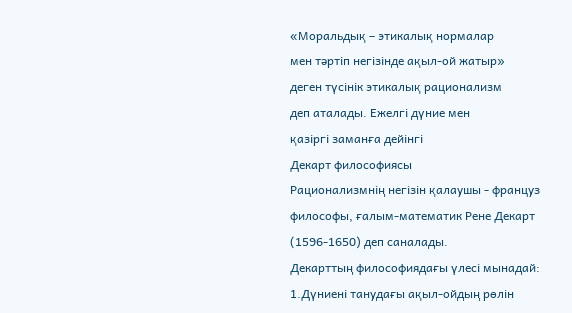«Моральдық – этикалық нормалар
мен тәртіп негізінде ақыл-ой жатыр»
деген түсінік этикалық рационализм
деп аталады. Ежелгі дүние мен
қазіргі заманға дейінгі
Декарт философиясы
Рационализмнің негізін қалаушы - француз философы, ғалым-математик Рене Декарт (1596-1650) деп саналады.
Декарттың философиядағы үлесі мынадай:
1.Дүниені танудағы ақыл-ойдың рөлін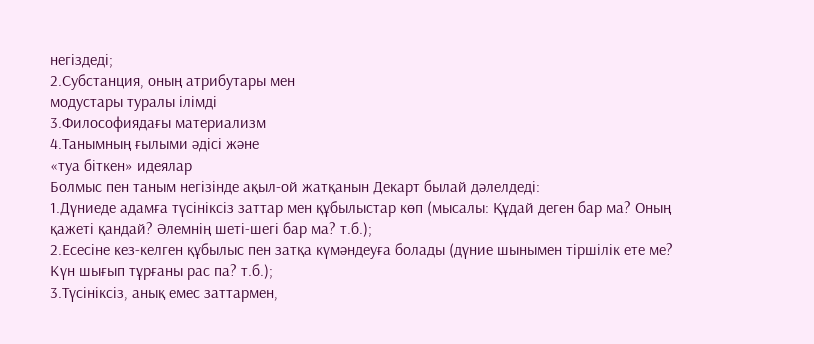негіздеді;
2.Субстанция, оның атрибутары мен
модустары туралы ілімді
3.Философиядағы материализм
4.Танымның ғылыми әдісі және
«туа біткен» идеялар
Болмыс пен таным негізінде ақыл-ой жатқанын Декарт былай дәлелдеді:
1.Дүниеде адамға түсініксіз заттар мен құбылыстар көп (мысалы: Құдай деген бар ма? Оның қажеті қандай? Әлемнің шеті-шегі бар ма? т.б.);
2.Есесіне кез-келген құбылыс пен затқа күмәндеуға болады (дүние шынымен тіршілік ете ме? Күн шығып тұрғаны рас па? т.б.);
3.Түсініксіз, анық емес заттармен,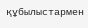құбылыстармен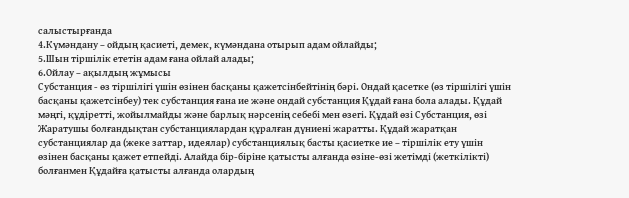салыстырғанда
4.Күмәндану – ойдың қасиеті, демек, күмәндана отырып адам ойлайды;
5.Шын тіршілік ететін адам ғана ойлай алады;
6.Ойлау – ақылдың жұмысы
Субстанция - өз тіршілігі үшін өзінен басқаны қажетсінбейтінің бәрі. Ондай қасетке (өз тіршілігі үшін басқаны қажетсінбеу) тек субстанция ғана ие және ондай субстанция Құдай ғана бола алады. Құдай мәңгі, құдіретті, жойылмайды және барлық нәрсенің себебі мен өзегі. Құдай өзі Субстанция, өзі Жаратушы болғандықтан субстанциялардан құралған дүниені жаратты. Құдай жаратқан субстанциялар да (жеке заттар, идеялар) субстанциялық басты қасиетке ие – тіршілік ету үшін өзінен басқаны қажет етпейді. Алайда бір-біріне қатысты алғанда өзіне-өзі жетімді (жеткілікті) болғанмен Құдайға қатысты алғанда олардың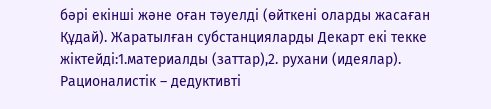бәрі екінші және оған тәуелді (өйткені оларды жасаған Құдай). Жаратылған субстанцияларды Декарт екі текке жіктейді:1.материалды (заттар),2. рухани (идеялар).
Рационалистік – дедуктивті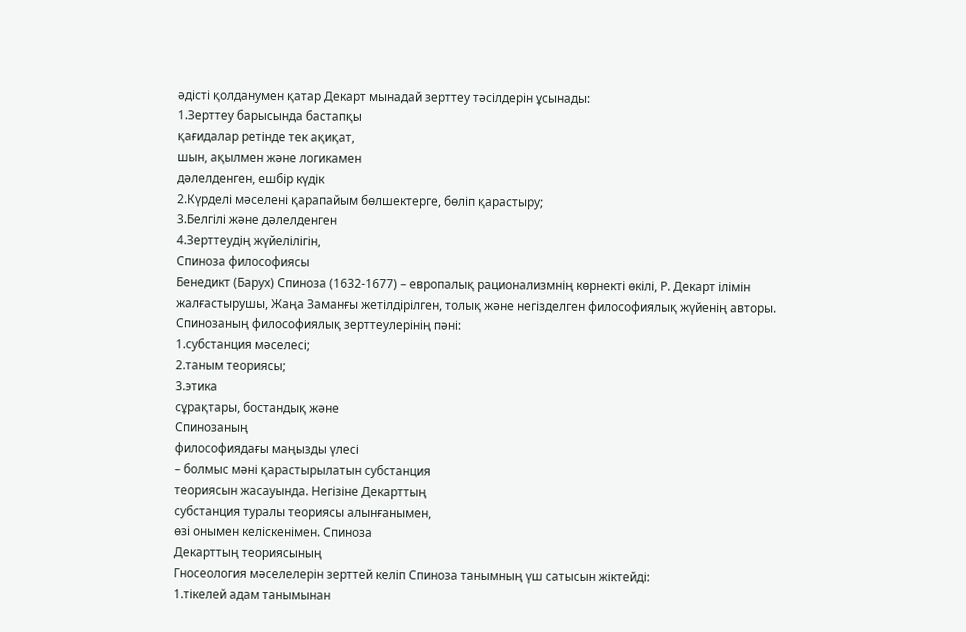әдісті қолданумен қатар Декарт мынадай зерттеу тәсілдерін ұсынады:
1.Зерттеу барысында бастапқы
қағидалар ретінде тек ақиқат,
шын, ақылмен және логикамен
дәлелденген, ешбір күдік
2.Күрделі мәселені қарапайым бөлшектерге, бөліп қарастыру;
3.Белгілі және дәлелденген
4.Зерттеудің жүйелілігін,
Спиноза философиясы
Бенедикт (Барух) Спиноза (1632-1677) – европалық рационализмнің көрнекті өкілі, Р. Декарт ілімін жалғастырушы, Жаңа Заманғы жетілдірілген, толық және негізделген философиялық жүйенің авторы.
Спинозаның философиялық зерттеулерінің пәні:
1.субстанция мәселесі;
2.таным теориясы;
3.этика
сұрақтары, бостандық және
Спинозаның
философиядағы маңызды үлесі
– болмыс мәні қарастырылатын субстанция
теориясын жасауында. Негізіне Декарттың
субстанция туралы теориясы алынғанымен,
өзі онымен келіскенімен. Спиноза
Декарттың теориясының
Гносеология мәселелерін зерттей келіп Спиноза танымның үш сатысын жіктейді:
1.тікелей адам танымынан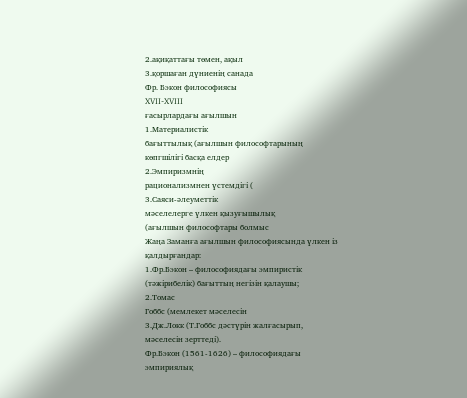2.ақиқаттағы төмен, ақыл
3.қоршаған дүниенің санада
Фр. Бэкон философиясы
XVII-XVIII
ғасырлардағы ағылшын
1.Материалистік
бағыттылық (ағылшын философтарының
көпгшілігі басқа елдер
2.Эмпиризмнің
рационализмнен үстемдігі (
3.Саяси-әлеуметтік
мәселелерге үлкен қызуғышылық
(ағылшын философтары болмыс
Жаңа Заманға ағылшын философиясында үлкен із қалдырғандар:
1.Фр.Бэкон – философиядағы эмпиристік (тәжірибелік) бағыттың негізін қалаушы;
2.Томас
Гоббс (мемлекет мәселесін
3.Дж.Локк (Т.Гоббс дәстүрін жалғасырып, мәселесін зерттеді).
Фр.Бэкон (1561-1626) – философиядағы эмпириялық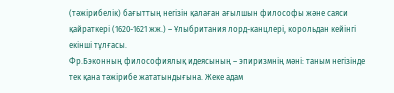(тәжірибелік) бағыттың негізін қалаған ағылшын философы және саяси қайраткері (1620-1621 жж.) – Ұлыбритания лорд-канцлері, корольдан кейінгі екінші тұлғасы.
Фр.Бэконның философиялық идеясының – эпиризмнің мәні: таным негізінде тек қана тәжірибе жататындығына. Жеке адам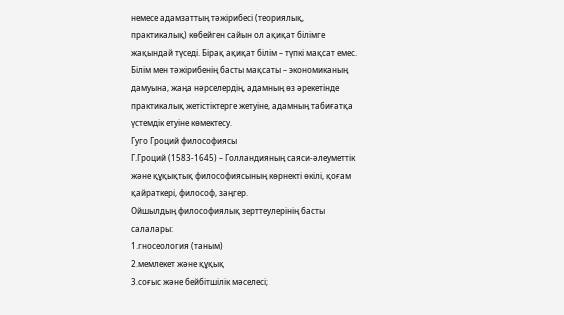немесе адамзаттың тәжірибесі (теориялық, практикалық) көбейген сайын ол ақиқат білімге жақындай түседі. Бірақ ақиқат білім – түпкі мақсат емес. Білім мен тәжірибенің басты мақсаты – экономиканың дамуына, жаңа нәрселердің, адамның өз әрекетінде практикалық жетістіктерге жетуіне, адамның табиғатқа үстемдік етуіне көмектесу.
Гуго Гроций философиясы
Г.Гроций (1583-1645) – Голландияның саяси-әлеуметтік және құқықтық философиясының көрнекті өкілі, қоғам қайраткері, философ, заңгер.
Ойшылдың философиялық зерттеулерінің басты салалары:
1.гносеология (таным)
2.мемлекет және құқық
3.соғыс және бейбітшілік мәселесі;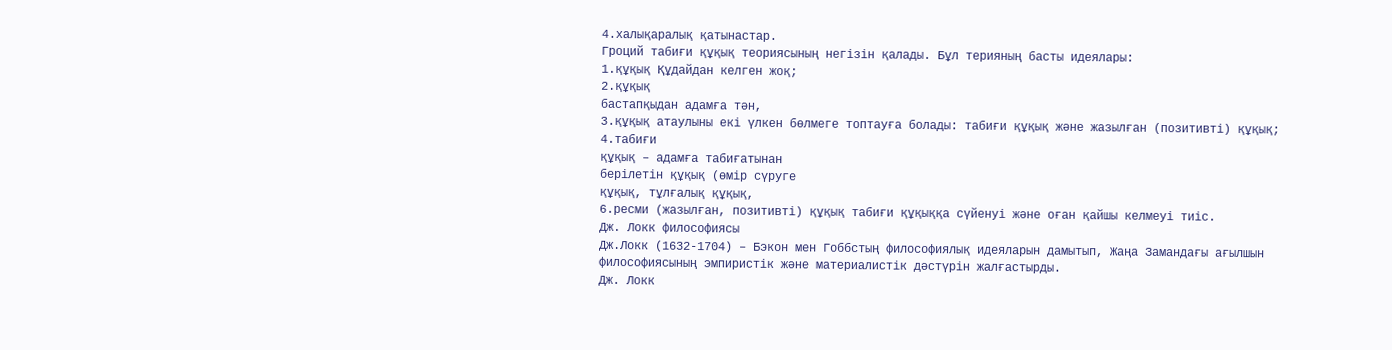4.халықаралық қатынастар.
Гроций табиғи құқық теориясының негізін қалады. Бұл терияның басты идеялары:
1.құқық Құдайдан келген жоқ;
2.құқық
бастапқыдан адамға тән,
3.құқық атаулыны екі үлкен бөлмеге топтауға болады: табиғи құқық және жазылған (позитивті) құқық;
4.табиғи
құқық – адамға табиғатынан
берілетін құқық (өмір сүруге
құқық, тұлғалық құқық,
6.ресми (жазылған, позитивті) құқық табиғи құқыққа сүйенуі және оған қайшы келмеуі тиіс.
Дж. Локк философиясы
Дж.Локк (1632-1704) – Бэкон мен Гоббстың философиялық идеяларын дамытып, Жаңа Замандағы ағылшын философиясының эмпиристік және материалистік дәстүрін жалғастырды.
Дж. Локк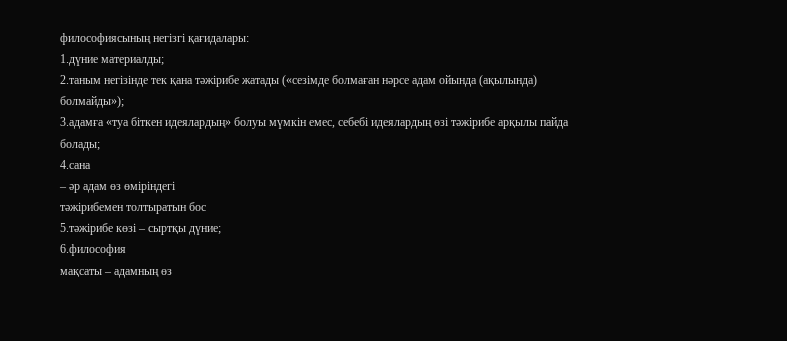философиясының негізгі қағидалары:
1.дүние материалды;
2.таным негізінде тек қана тәжірибе жатады («сезімде болмаған нәрсе адам ойында (ақылында) болмайды»);
3.адамға «туа біткен идеялардың» болуы мүмкін емес, себебі идеялардың өзі тәжірибе арқылы пайда болады;
4.сана
– әр адам өз өміріндегі
тәжірибемен толтыратын бос
5.тәжірибе көзі – сыртқы дүние;
6.философия
мақсаты – адамның өз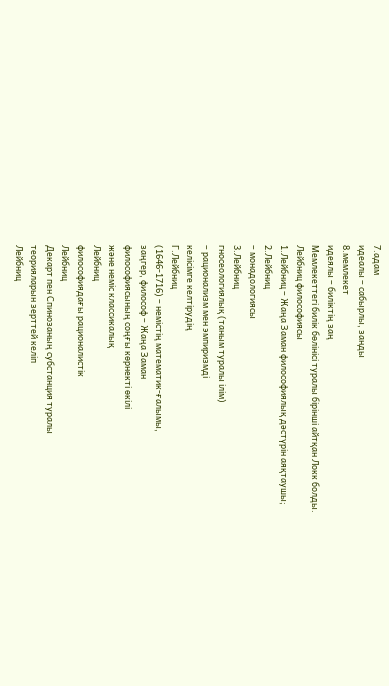7.адам
идеалы – сабырлы, занды
8.мемлекет
идеялы – биліктің заң
Мемлекеттегі билік бөлінісі туралы бірінші айтқан Локк болды.
Лейбниц философиясы
1.Лейбниц – Жаңа Заман философиялық дәстүрін аяқтаушы;
2.Лейбниц
– монадологиясы
3.Лейбниц
гносеологиялық (таным туралы ілім)
– рационализм мен эмпиризмді
келісімге келтірудің
Г.Лейбниц
(1646-1716) – немістің математик-ғалымы,
заңгер, философ – Жаңа Заман
философиясының соңғы көрнекті өкілі
және неміс классикалық
Лейбниц
философиядағы рационалистік
Лейбниц
Декарт пен Спинозаның субстанция туралы
теорияларын зерттей келіп
Лейбниц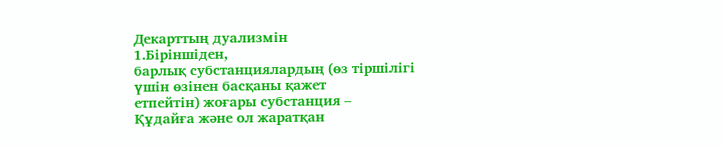Декарттың дуализмін
1.Біріншіден,
барлық субстанциялардың (өз тіршілігі
үшін өзінен басқаны қажет
етпейтін) жоғары субстанция –
Құдайға және ол жаратқан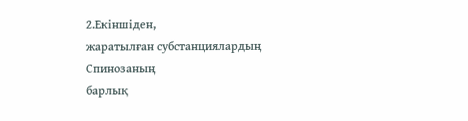2.Екіншіден,
жаратылған субстанциялардың
Спинозаның
барлық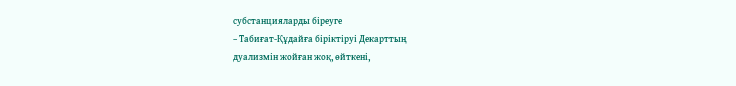субстанцияларды біреуге
– Табиғат-Құдайға біріктіруі Декарттың
дуализмін жойған жоқ, өйткені,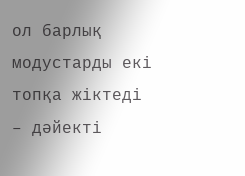ол барлық
модустарды екі топқа жіктеді
– дәйекті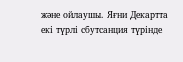және ойлаушы. Яғни Декартта
екі түрлі сбутсанция түрінде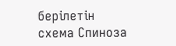берілетін схема Спиноза